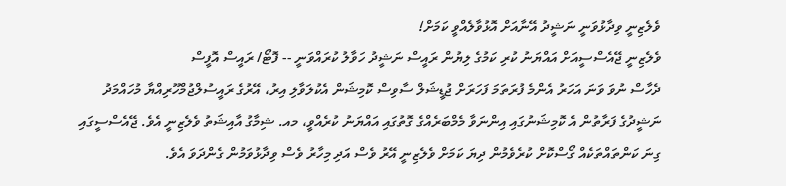ވެލެޒިނީ ވިދާޅުވަނީ ނަޝީދު އޭނާއަށް އޮޅުވާލެއްވީ ކަމަށް!
ވެލެޒިނީ ޖޭއެސްސީއަށް އައްޔަނު ކުރި ކަމުގެ ލިޔުން ރައީސް ނަޝީދު ހަވާލު ކުރައްވަނީ -- ފޮޓޯ/ ރައީސް އޮފީސް
ދެހާސް ނުވަ ވަނަ އަހަރު އެންމެ ފުރަތަމަ ފަހަރަށް ޖުޑީޝަލް ސާވިސް ކޮމިޝަން އެކުލަވާލި އިރު، އޭރުގެ ރައީސުލްޖުމްހޫރިއްޔާ މުހައްމަދު ނަޝީދުގެ ފަރާތުން އެ ކޮމިޝަނުގައި އިންނަވާ މެމްބަރެއްގެ ގޮތުގައި އައްޔަނު ކުރެއްވީ، މއ. ޝިމާގު އާއިޝަތު ވެލެޒިނީ އެވެ. ޖޭއެސްސީގައި ގިނަ ކަންތައްތަކެއް ގޯސްކޮށް ކުރެވެމުން ދިޔަ ކަމަށް ވެލެޒިނީ އޭރު ވެސް އަދި މިހާރު ވެސް ވިދާޅުވަމުން ގެންދަވަ އެވެ.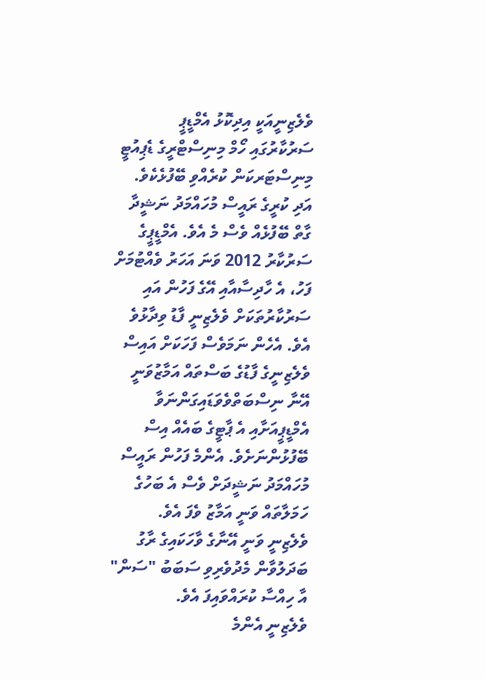ވެލެޒިނީއަކީ އިދިކޮޅު އެމްޑީޕީ ސަރުކާރުގައި ހޯމް މިނިސްޓްރީގެ ޑެޕިއުޓީ މިނިސްޓަރކަން ކުރެއްވި ބޭފުޅެކެވެ. އަދި ކުރީގެ ރައީސް މުހައްމަދު ނަޝީދާ ގާތް ބޭފުޅެއް ވެސް މެ އެވެ. އެމްޑީޕީގެ ސަރުކާރު 2012 ވަނަ އަހަރު ވެއްޓުމަށް ފަހު، އެ ހާދިސާއާއި އޭގެ ފަހުން އައި ސަރުކާރުތަކަށް ވެލެޒިނީ ފާޑު ވިދާޅުވެ އެވެ. އެހެން ނަމަވެސް ފަހަކަށް އައިސް ވެލެޒިނީގެ ފާޑުގެ ބަސްތައް އަމާޒުވަނީ އޭނާ ނިސްބަތްވެވަޑައިގަންނަވާ އެމްޑީޕީއަށާއި އެ ޕާޓީގެ ބައެއް އިސް ބޭފުޅުންނަށެވެ. އެންމެ ފަހުން ރައީސް މުހައްމަދު ނަޝީދަށް ވެސް އެ ބަހުގެ ހަމަލާތައް ވަނީ އަމާޒު ވެފަ އެވެ.
ވެލެޒިނީ ވަނީ އޭނާގެ ވާހަކައިގެ ރާގު ބަދަލުވާން މެދުވެރިވި ސަބަބު "ސަން" އާ ހިއްސާ ކުރައްވައިފަ އެވެ.
ވެލެޒިނީ އެންމެ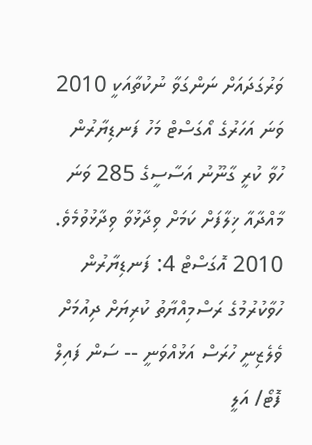ވަރުގަދައަށް ނަންގަވާ ނުކުތާއަކީ 2010 ވަނަ އަހަރުގެ އޯގަސްޓް މަހު ފަނޑިޔާރުން ހުވާ ކުރީ ގާނޫނު އަސާސީގެ 285 ވަނަ މާއްދާއާ ޚިލާފަށް ކަމަށް ވިދާޅުވާ ވިދާޅުވުމެވެ.
2010 އޮގަސްޓް 4: ފަނޑިޔާރުން ހުވާކުރުމުގެ ރަސްމިއްޔާތު ކުރިޔަށް ދިއުމަށް ވެލެޒިނީ ހުރަސް އަޅުއްވަނީ -- ސަން ފައިލް ފޮޓޯ/ އަލީ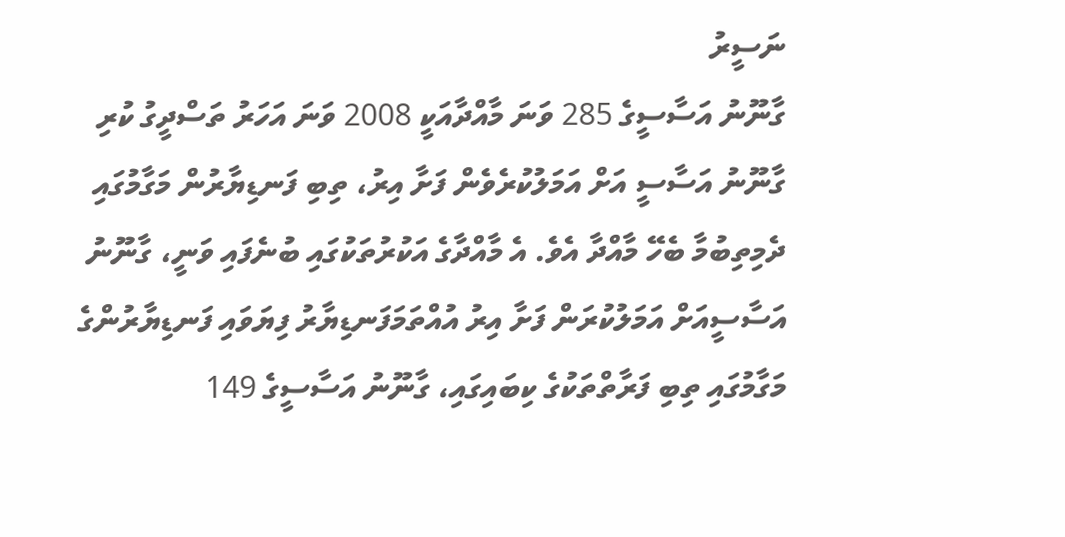ނަސީރު
ގާނޫނު އަސާސީގެ 285 ވަނަ މާއްދާއަކީ 2008 ވަނަ އަހަރު ތަސްދީގު ކުރި ގާނޫނު އަސާސީ އަށް އަމަލުކުރެވެން ފަށާ އިރު، ތިބި ފަނޑިޔާރުން މަގާމުގައި ދެމިތިބުމާ ބެހޭ މާއްދާ އެވެ. އެ މާއްދާގެ އަކުރުތަކުގައި ބުނެފައި ވަނީ، ގާނޫނު އަސާސީއަށް އަމަލުކުރަން ފަށާ އިރު އުއްތަމަފަނޑިޔާރު ފިޔަވައި ފަނޑިޔާރުންގެ މަގާމުގައި ތިބި ފަރާތްތަކުގެ ކިބައިގައި، ގާނޫނު އަސާސީގެ 149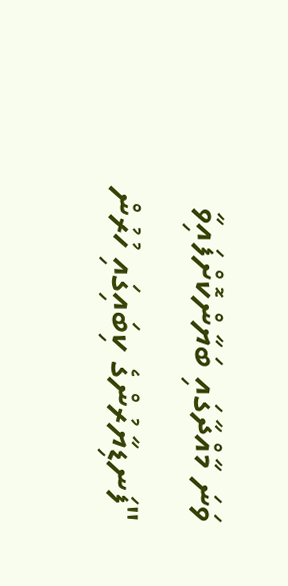ވަނަ މާއްދާގައި ބަޔާންކޮށްފައިވާ "ފަނޑިޔާރުންގެ ކިބައިގައި ހުރުން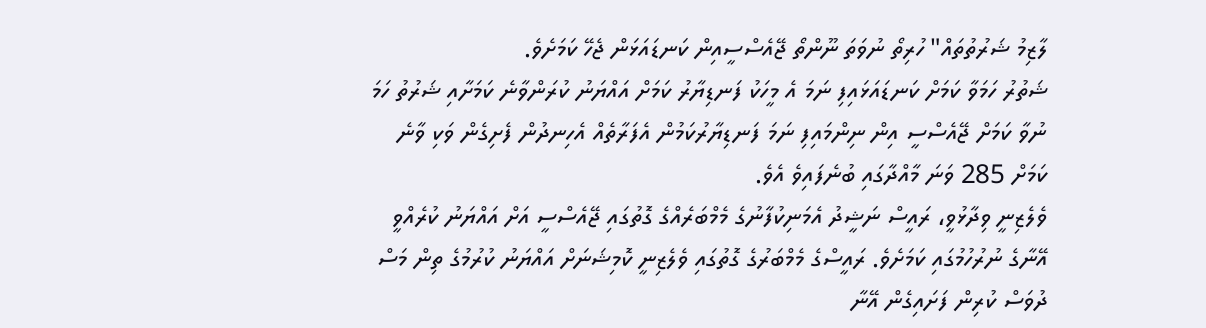ލާޒިމު ޝަރުތުތައް" ހުރިތޯ ނުވަތަ ނޫންތޯ ޖޭއެސްސީއިން ކަނޑައަޅަން ޖެހޭ ކަމަށެވެ.
ޝަތުރު ހަމަވާ ކަމަށް ކަނޑައަޅައިފި ނަމަ އެ މީހަކު ފަނޑިޔާރު ކަމަށް އައްޔަނު ކުރަންވާނެ ކަމަށާއި ޝަރުތު ހަމަ ނުވާ ކަމަށް ޖޭއެސްސީ އިން ނިންމައިފި ނަމަ ފަނޑިޔާރުކަމުން އެފަރާތެއް އެހިނދުން ފެށިގެން ވަކި ވާނެ ކަމަށް 285 ވަނަ މާއްދާގައި ބުނެފައިވެ އެވެ.
ވެލެޒިނީ ވިދާޅުވީ، ރައީސް ނަޝީދު އެމަނިކުފާނުގެ މެމްބަރެއްގެ ގޮތުގައި ޖޭއެސްސީ އަށް އައްޔަނު ކުރެއްވީ އޭނާގެ ނުރުހުމުގައި ކަމަށެވެ. ރައީސްގެ މެމްބަރުގެ ގޮތުގައި ވެލެޒިނީ ކޮމިޝަނަށް އައްޔަނު ކުރުމުގެ ތިން މަސް ދުވަސް ކުރިން ފަށައިގެން އޭނާ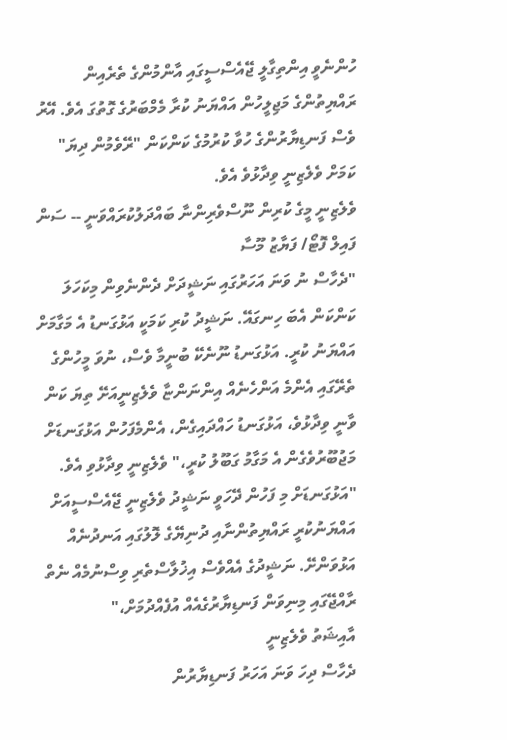ހުންނެވީ އިންތިގާލީ ޖޭއެސްސީގައި އާންމުންގެ ތެރެއިން ރައްޔިތުންގެ މަޖިލީހުން އައްޔަނު ކުރާ މެމްބަރުގެ ގޮތުގަ އެވެ. އޭރު ވެސް ފަނޑިޔާރުންގެ ހުވާ ކުރުމުގެ ކަންކަން "ރޭވެމުން ދިޔަ" ކަމަށް ވެލެޒިނީ ވިދާޅުވެ އެވެ.
ވެލެޒިނީ މީގެ ކުރިން ނޫސްވެރިންނާ ބައްދަލުކުރައްވަނީ -- ސަން ފައިލް ފޮޓޯ/ ފަޔާޒު މޫސާ
"ދެހާސް ނު ވަނަ އަހަރުގައި ނަޝީދަށް ދެންނެވިން މިކަހަލަ ކަންކަން އެބަ ހިނގައޭ. ނަޝީދު ކުރި ކަމަކީ އަޅުގަނޑު އެ މަގާމަށް އައްޔަނު ކުރީ. އަޅުގަނޑު ނޫނެކޭ ބުނީމާ ވެސް، ނުވަ މީހުންގެ ތެރޭގައި އެންމެ އަންހެނެއް އިންނަންޏާ ވެލެޒިނީއަށޭ ތިޔަ ކަން ވާނީ ވިދާޅުވެ، އަޅުގަނޑު ހައްދައިގެން، އެންމެފަހުން އަޅުގަނޑަށް މަޖުބޫރުވެގެން އެ މަގާމު ގަބޫލު ކުރީ،" ވެލެޒިނީ ވިދާޅުވި އެވެ.
"އަޅުގަނޑަށް މި ފަހުން ދޭހަވީ ނަޝީދު ވެލެޒިނީ ޖޭއެސްސީއަށް އައްޔަނުކުރީ ރައްޔިތުންނާއި ދުނިޔޭގެ ލޮލުގައި އަނދުނެއް އަޅުވަންށޭ. ނަޝީދުގެ އެއްވެސް އިޚުލާސްތެރި ވިސްނުމެއް ނެތް ރާއްޖޭގައި މިނިވަން ފަނޑިޔާރުގެއެއް އުފެއްދުމަށް،"
އާއިޝަތު ވެލެޒިނީ
ދެހާސް ދިހަ ވަނަ އަހަރު ފަނޑިޔާރުން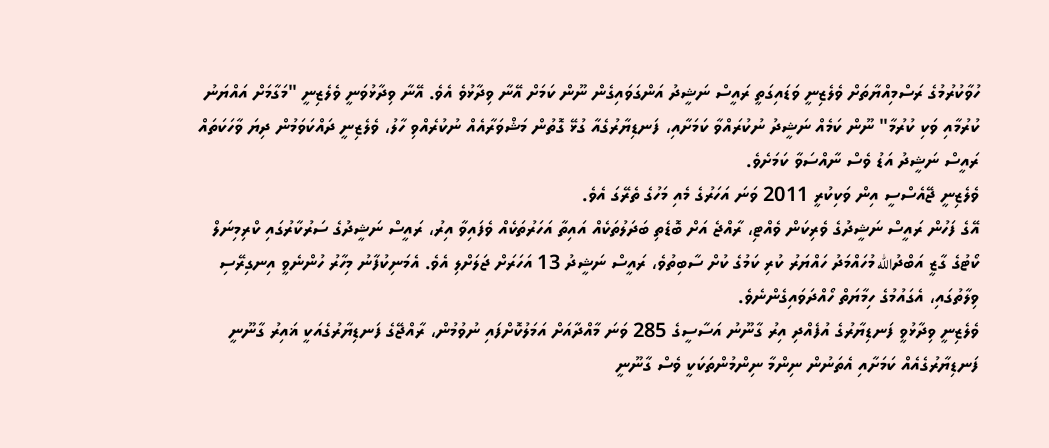ހުވާކުރުމުގެ ރަސްމިއްޔާތަށް ވެލެޒިނީ ވަޑައިގަތީ ރައީސް ނަޝީދު އަންގަވައިގެން ނޫން ކަމަށް އޭނާ ވިދާޅުވެ އެވެ. އޭނާ ވިދާޅުވަނީ ވެލެޒިނީ "މަގާމަށް އައްޔަނު ކުރުމާއި ވަކި ކުރުމާ" ނޫން ކަމެއް ނަޝީދު ނުކުރައްވާ ކަމަށާއި، ފަނޑިޔާރުގެއާ ގުޅޭ ގޮތުން މަޝްވަރާއެއް ނުކުރެއްވި ހާލު، ވެލެޒިނީ ދައްކަވަމުން ދިޔަ ވާހަކަތައް ރައީސް ނަޝީދު އަޑު ވެސް ނާއްސަވާ ކަމަށެވެ.
ވެލެޒިނީ ޖޭއެސްސީ އިން ވަކިކުރީ 2011 ވަނަ އަހަރުގެ މެއި މަހުގެ ތެރޭގަ އެވެ.
އޭގެ ފަހުން ރައީސް ނަޝީދުގެ ވެރިކަން ވެއްޓި، ރާއްޖެ އަށް ބޮޑެތި ބަދަލުތަކެއް އައިތާ އަހަރުތަކެއް ވެފައިވާ އިރު، ރައީސް ނަޝީދުގެ ސަރުކާރުގައި ކްރިމިނަލް ކޯޓުގެ ގާޒީ އަބްދުالله މުހައްމަދު ހައްޔަރު ކުރި ކަމުގެ ކުށް ސާބިތުވެ، ރައީސް ނަޝީދު 13 އަހަރަށް ޖަލަށްލި އެވެ. އެމަނިކުފާނު މިހާރު ހުންނެވީ އިނގިރޭސި ވިލާތުގައި، އެގައުމުގެ ހިމާޔަތް ހޯއްދަވައިގެންނެވެ.
ވެލެޒިނީ ވިދާޅުވީ ފަނޑިޔާރުގެ އުފެއްދި އިރު ގާނޫނު އަސާސީގެ 285 ވަނަ މާއްދާއަށް އަމަލުކޮށްފައި ނުވުމުން، ރާއްޖޭގެ ފަނޑިޔާރުގެއަކީ ޣައިރު ގާނޫނީ ފަނޑިޔާރުގެއެއް ކަމަށާއި އެތަނުން ނިންމާ ނިންމުންތަކަކީ ވެސް ގާނޫނީ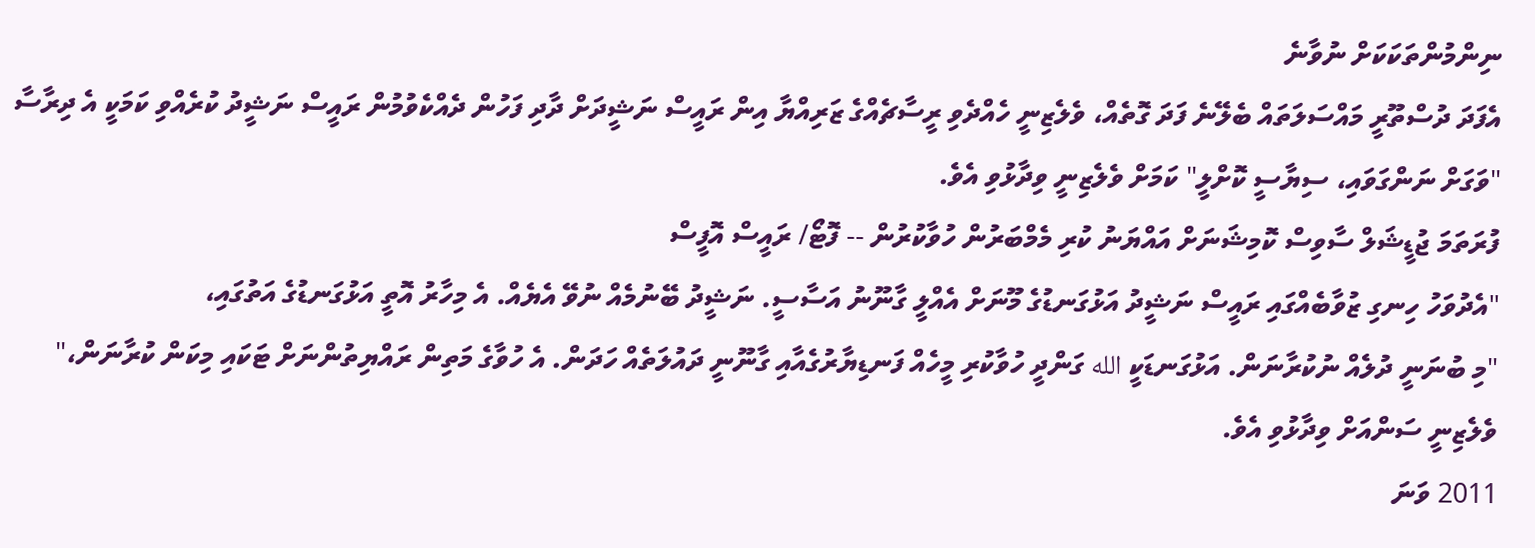ނިންމުންތަކަކަށް ނުވާނެ
އެފަދަ ދުސްތޫރީ މައްސަލަތައް ބެލޭނެ ފަދަ ގޮތެއް، ވެލެޒިނީ ހެއްދެވި ރީސާޗެއްގެ ޒަރިއްޔާ އިން ރައީސް ނަޝީދަށް ދާދި ފަހުން ދެއްކެވުމުން ރައީސް ނަޝީދު ކުރެއްވި ކަމަކީ އެ ދިރާސާ "ވަގަށް ނަންގަވައި، ސިޔާސީ ކޮށްލީ" ކަމަށް ވެލެޒިނީ ވިދާޅުވި އެވެ.
ފުރަތަމަ ޖުޑީޝަލް ސާވިސް ކޮމިޝަނަށް އައްޔަނު ކުރި މެމްބަރުން ހުވާކުރުން -- ފޮޓޯ/ ރައީސް އޮފީސް
"އެދުވަހު ހިނގި ޒުވާބެއްގައި ރައީސް ނަޝީދު އަޅުގަނޑުގެ މޫނަށް އެއްލީ ގާނޫނު އަސާސީ. ނަޝީދު ބޭނުމެއް ނުވޭ އެޔެއް. އެ މިހާރު އޮތީ އަޅުގަނޑުގެ އަތުގައި،
"މި ބުނަނީ ދުލެއް ނުކުރާނަން. އަޅުގަނޑަކީ الله ގަންދީ ހުވާކުރި މީހެއް ފަނޑިޔާރުގެއާއި ގާނޫނީ ދައުލަތެއް ހަދަން. އެ ހުވާގެ މަތިން ރައްޔިތުންނަށް ޓަކައި މިކަން ކުރާނަން،" ވެލެޒިނީ ސަންއަށް ވިދާޅުވި އެވެ.
2011 ވަނަ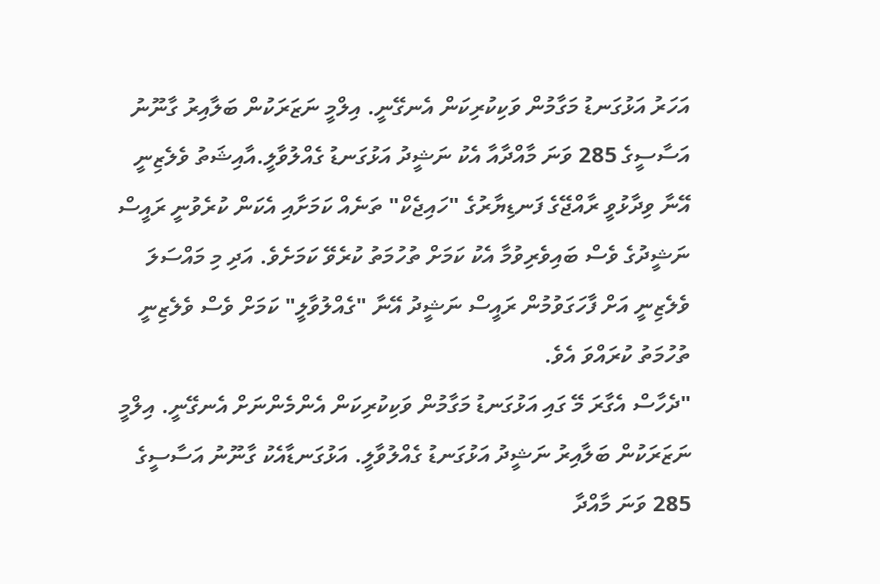އަހަރު އަޅުގަނޑު މަގާމުން ވަކިކުރިކަން އެނގޭނީ. އިލްމީ ނަޒަރަކުން ބަލާއިރު ގާނޫނު އަސާސީގެ 285 ވަނަ މާއްދާއާ އެކު ނަޝީދު އަޅުގަނޑު ގެއްލުވާލީ.އާއިޝަތު ވެލެޒިނީ
އޭނާ ވިދާޅުވީ ރާއްޖޭގެ ފަނޑިޔާރުގެ "ހައިޖެކް" ތަނެއް ކަމަށާއި އެކަން ކުރެވުނީ ރައީސް ނަޝީދުގެ ވެސް ބައިވެރިވުމާ އެކު ކަމަށް ތުހުމަތު ކުރެވޭ ކަމަށެވެ. އަދި މި މައްސަލަ ވެލެޒިނީ އަށް ފާހަގަވުމުން ރައީސް ނަޝީދު އޭނާ "ގެއްލުވާލީ" ކަމަށް ވެސް ވެލެޒިނީ ތުހުމަތު ކުރައްވަ އެވެ.
"ދެހާސް އެގާރަ މޭ ގައި އަޅުގަނޑު މަގާމުން ވަކިކުރިކަން އެންމެންނަށް އެނގޭނީ. އިލްމީ ނަޒަރަކުން ބަލާއިރު ނަޝީދު އަޅުގަނޑު ގެއްލުވާލީ. އަޅުގަނޑާއެކު ގާނޫނު އަސާސީގެ 285 ވަނަ މާއްދާ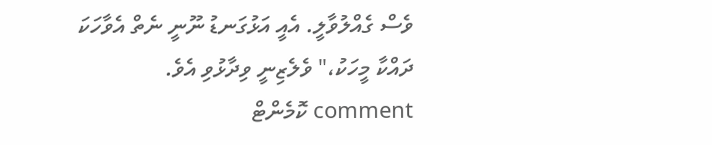ވެސް ގެއްލުވާލީ. އެއީ އަޅުގަނޑު ނޫނީ ނެތް އެވާހަކަ ދައްކާ މީހަކު،" ވެލެޒިނީ ވިދާޅުވި އެވެ.
comment ކޮމެންޓް